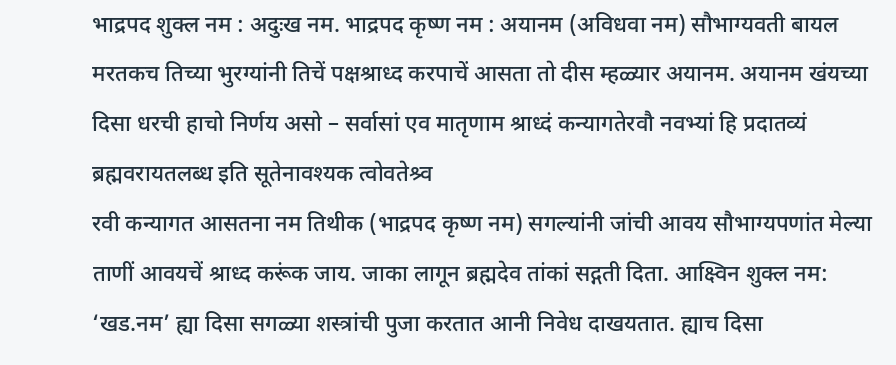भाद्रपद शुक्ल नम : अदुःख नम. भाद्रपद कृष्ण नम : अयानम (अविधवा नम) सौभाग्यवती बायल मरतकच तिच्या भुरग्यांनी तिचें पक्षश्राध्द करपाचें आसता तो दीस म्हळ्यार अयानम. अयानम खंयच्या दिसा धरची हाचो निर्णय असो – सर्वासां एव मातृणाम श्राध्दं कन्यागतेरवौ नवभ्यां हि प्रदातव्यं ब्रह्मवरायतलब्ध इति सूतेनावश्यक त्वोवतेश्र्व
रवी कन्यागत आसतना नम तिथीक (भाद्रपद कृष्ण नम) सगल्यांनी जांची आवय सौभाग्यपणांत मेल्या ताणीं आवयचें श्राध्द करूंक जाय. जाका लागून ब्रह्मदेव तांकां सद्गती दिता. आक्ष्विन शुक्ल नम: ‘खड.नम’ ह्या दिसा सगळ्या शस्त्रांची पुजा करतात आनी निवेध दाखयतात. ह्याच दिसा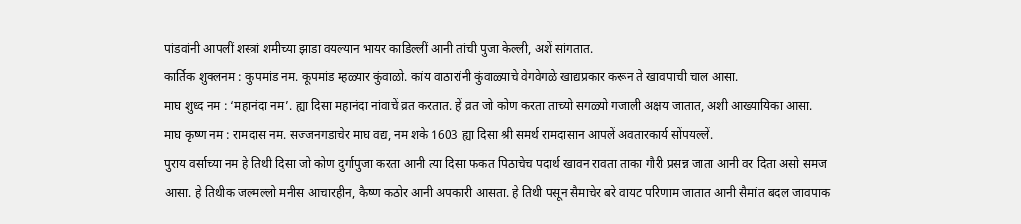पांडवांनी आपलीं शस्त्रां शमीच्या झाडा वयल्यान भायर काडिल्लीं आनी तांची पुजा केल्ली, अशें सांगतात.
कार्तिक शुक्लनम : कुपमांड नम. कूपमांड म्हळ्यार कुंवाळो. कांय वाठारांनी कुंवाळ्याचे वेगवेगळे खाद्यप्रकार करून ते खावपाची चाल आसा.
माघ शुध्द नम : ‘महानंदा नम’. ह्या दिसा महानंदा नांवाचें व्रत करतात. हें व्रत जो कोण करता ताच्यो सगळ्यो गजाली अक्षय जातात, अशी आख्यायिका आसा.
माघ कृष्ण नम : रामदास नम. सज्जनगडाचेर माघ वद्य, नम शके 1603 ह्या दिसा श्री समर्थ रामदासान आपलें अवतारकार्य सोंपयल्लें.
पुराय वर्साच्या नम हे तिथी दिसा जो कोण दुर्गापुजा करता आनी त्या दिसा फकत पिठाचेच पदार्थ खावन रावता ताका गौरी प्रसन्न जाता आनी वर दिता असो समज आसा. हे तिथीक जल्मल्लो मनीस आचारहीन, कैष्ण कठोर आनी अपकारी आसता. हे तिथी पसून सैमाचेर बरे वायट परिणाम जातात आनी सैमांत बदल जावपाक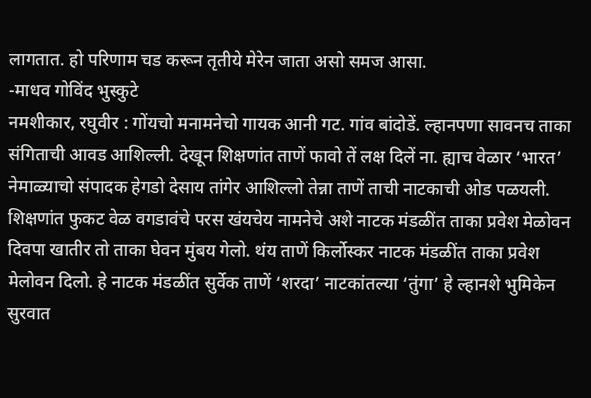लागतात. हो परिणाम चड करून तृतीये मेरेन जाता असो समज आसा.
-माधव गोविंद भुस्कुटे
नमशीकार, रघुवीर : गोंयचो मनामनेचो गायक आनी गट. गांव बांदोडें. ल्हानपणा सावनच ताका संगिताची आवड आशिल्ली. देखून शिक्षणांत ताणें फावो तें लक्ष दिलें ना. ह्याच वेळार ‘भारत’ नेमाळ्याचो संपादक हेगडो देसाय तांगेर आशिल्लो तेन्ना ताणें ताची नाटकाची ओड पळयली. शिक्षणांत फुकट वेळ वगडावंचे परस खंयचेय नामनेचे अशे नाटक मंडळींत ताका प्रवेश मेळोवन दिवपा खातीर तो ताका घेवन मुंबय गेलो. थंय ताणें किर्लोस्कर नाटक मंडळींत ताका प्रवेश मेलोवन दिलो. हे नाटक मंडळींत सुर्वेक ताणें ‘शरदा’ नाटकांतल्या ‘तुंगा’ हे ल्हानशे भुमिकेन सुरवात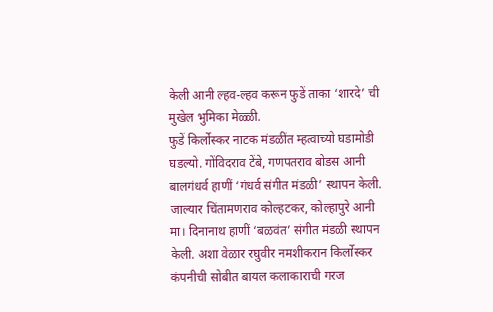केली आनी ल्हव-ल्हव करून फुडें ताका ‘शारदे’ ची मुखेल भुमिका मेळ्ळी.
फुडें किर्लोस्कर नाटक मंडळींत म्हत्वाच्यो घडामोडी घडल्यो. गोंविदराव टेंबे, गणपतराव बोडस आनी बालगंधर्व हाणीं ‘गंधर्व संगीत मंडळी’ स्थापन केली. जाल्यार चिंतामणराव कोल्हटकर, कोल्हापुरे आनी मा। दिनानाथ हाणीं ‘बळवंत’ संगीत मंडळी स्थापन केली. अशा वेळार रघुवीर नमशीकरान किर्लोस्कर कंपनीची सोबीत बायल कलाकाराची गरज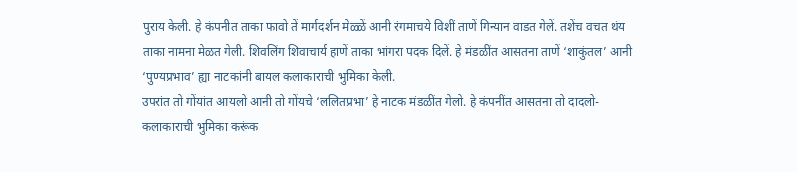पुराय केली. हे कंपनीत ताका फावो तें मार्गदर्शन मेळ्ळें आनी रंगमाचये विशीं ताणें गिन्यान वाडत गेलें. तशेंच वचत थंय ताका नामना मेळत गेली. शिवलिंग शिवाचार्य हाणें ताका भांगरा पदक दिलें. हे मंडळींत आसतना ताणें ‘शाकुंतल’ आनी ‘पुण्यप्रभाव’ ह्या नाटकांनी बायल कलाकाराची भुमिका केली.
उपरांत तो गोंयांत आयलो आनी तो गोंयचे ‘ललितप्रभा’ हे नाटक मंडळींत गेलो. हे कंपनींत आसतना तो दादलो-कलाकाराची भुमिका करूंक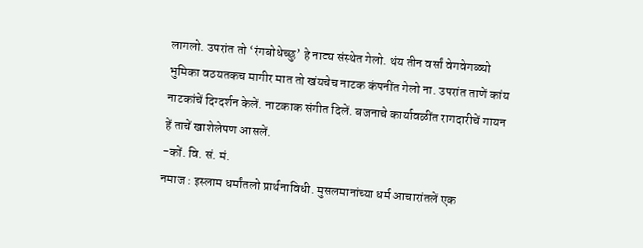लागलो. उपरांत तो ‘रंगबोधेच्छु’ हे नाट्य संस्थेत गेलो. थंय तीन वर्सां वेगवेगळ्यो भुमिका वठयतकच मागीर मात तो खंयचेच नाटक कंपनींत गेलो ना. उपरांत ताणें कांय नाटकांचें दिग्दर्शन केलें. नाटकाक संगीत दिलें. बजनाचे कार्यावळींत रागदारीचें गायन हें ताचें खाशेलेपण आसलें.
-कों. वि. सं. मं.
नमाज : इस्लाम धर्मांतलो प्रार्थनाविधी. मुसलमानांच्या धर्म आचारांतलें एक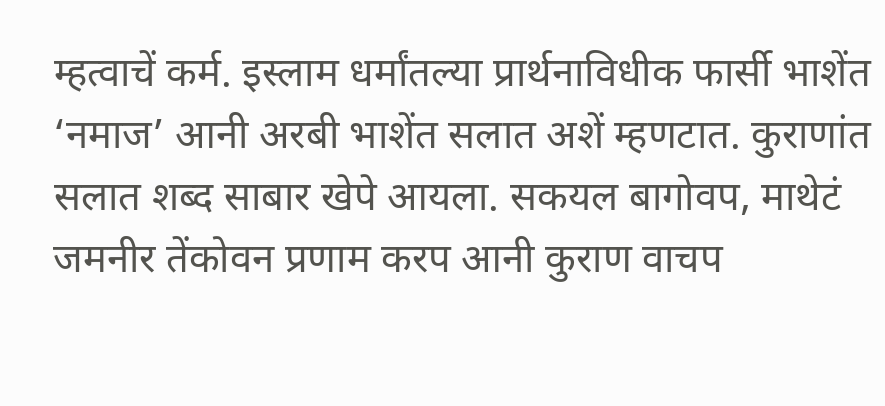म्हत्वाचें कर्म. इस्लाम धर्मांतल्या प्रार्थनाविधीक फार्सी भाशेंत ‘नमाज’ आनी अरबी भाशेंत सलात अशें म्हणटात. कुराणांत सलात शब्द साबार खेपे आयला. सकयल बागोवप, माथेटं जमनीर तेंकोवन प्रणाम करप आनी कुराण वाचप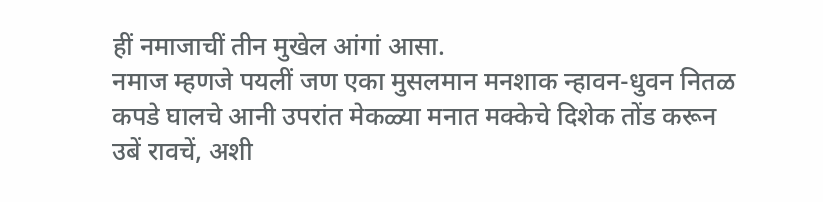हीं नमाजाचीं तीन मुखेल आंगां आसा.
नमाज म्हणजे पयलीं जण एका मुसलमान मनशाक न्हावन-धुवन नितळ कपडे घालचे आनी उपरांत मेकळ्या मनात मक्केचे दिशेक तोंड करून उबें रावचें, अशी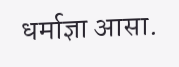धर्माज्ञा आसा.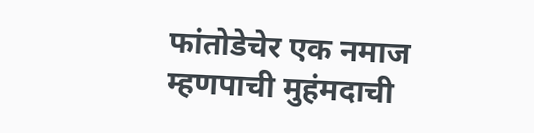फांतोडेचेर एक नमाज म्हणपाची मुहंमदाची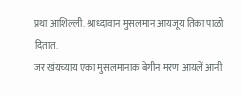प्रथा आशिल्ली. श्राध्दावान मुसलमान आयजूय तिका पाळो दितात.
जर खंयच्याय एका मुसलमानाक बेगीन मरण आयलें आनी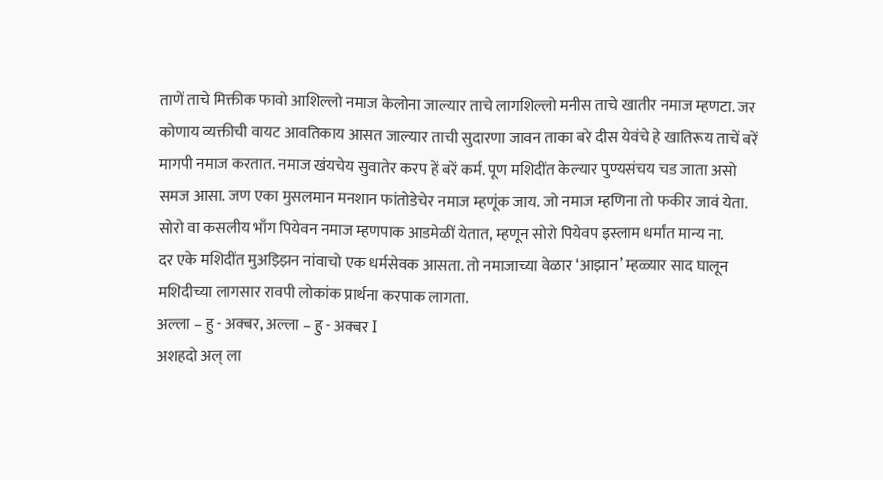ताणें ताचे मिक्तीक फावो आशिल्लो नमाज केलोना जाल्यार ताचे लागशिल्लो मनीस ताचे खातीर नमाज म्हणटा. जर कोणाय व्यक्तीची वायट आवतिकाय आसत जाल्यार ताची सुदारणा जावन ताका बरे दीस येवंचे हे खातिरूय ताचें बरें मागपी नमाज करतात. नमाज खंयचेय सुवातेर करप हें बरें कर्म. पूण मशिदींत केल्यार पुण्यसंचय चड जाता असो समज आसा. जण एका मुसलमान मनशान फांतोडेचेर नमाज म्हणूंक जाय. जो नमाज म्हणिना तो फकीर जावं येता. सोरो वा कसलीय भाँग पियेवन नमाज म्हणपाक आडमेळीं येतात, म्हणून सोरो पियेवप इस्लाम धर्मांत मान्य ना.
दर एके मशिदींत मुअझ्झिन नांवाचो एक धर्मसेवक आसता. तो नमाजाच्या वेळार ‘आझान’ म्हळ्यार साद घालून मशिदीच्या लागसार रावपी लोकांक प्रार्थना करपाक लागता.
अल्ला – हु - अक्बर, अल्ला – हु - अक्बर Ι
अशहदो अल् ला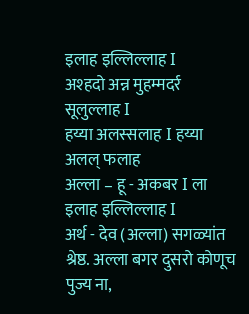इलाह इल्लिल्लाह Ι
अश्हदो अन्न मुहम्मदर्र सूलुल्लाह Ι
हय्या अलस्सलाह Ι हय्या अलल् फलाह
अल्ला – हू - अकबर Ι ला इलाह इल्लिल्लाह Ι
अर्थ - देव (अल्ला) सगळ्यांत श्रेष्ठ. अल्ला बगर दुसरो कोणूच पुज्य ना,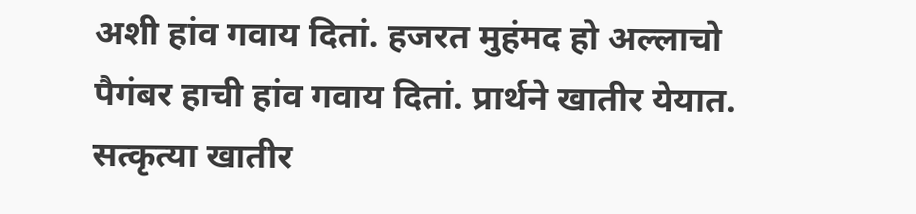अशी हांव गवाय दितां. हजरत मुहंमद हो अल्लाचो पैगंबर हाची हांव गवाय दितां. प्रार्थने खातीर येयात. सत्कृत्या खातीर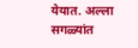येयात. अल्ला सगळ्यांत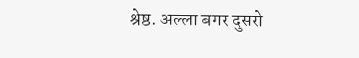श्रेष्ठ. अल्ला बगर दुसरो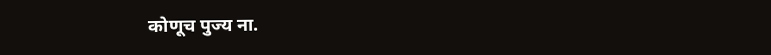कोणूच पुज्य ना.